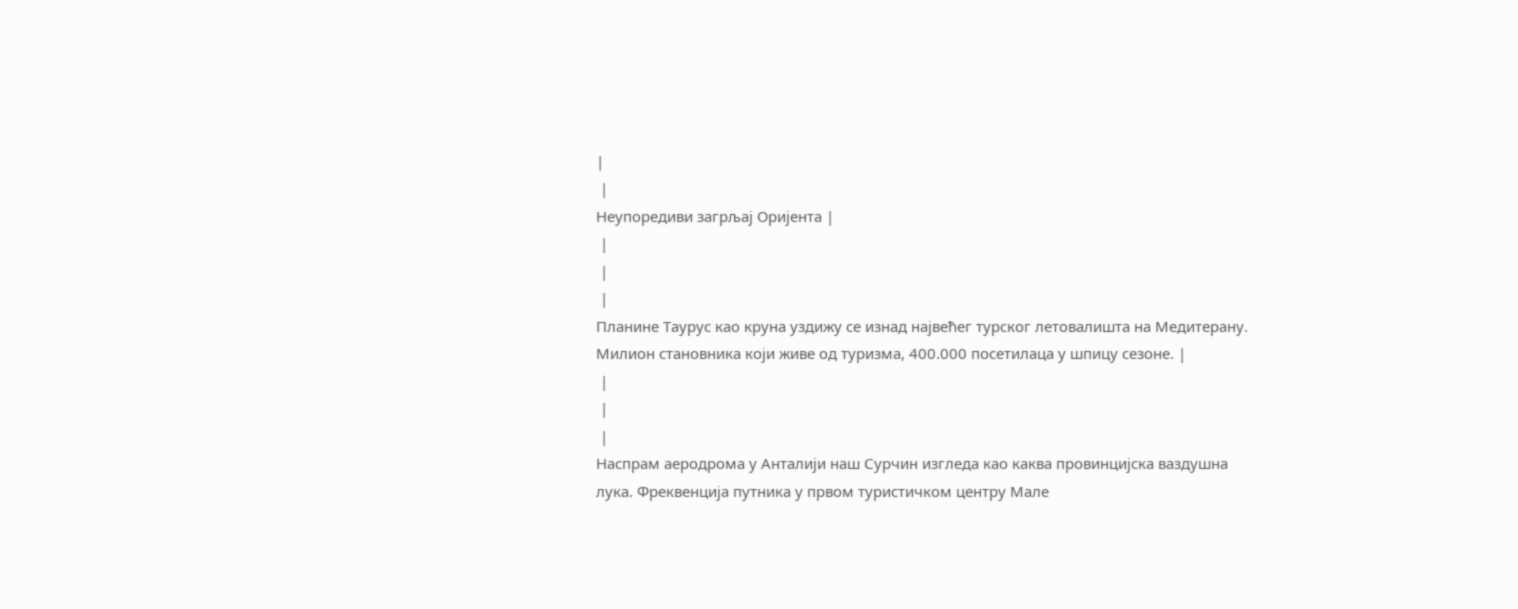|
 |
Неупоредиви загрљај Оријента |
 |
 |
 |
Планине Таурус као круна уздижу се изнад највећег турског летовалишта на Медитерану. Милион становника који живе од туризма, 400.000 посетилаца у шпицу сезоне. |
 |
 |
 |
Наспрам аеродрома у Анталији наш Сурчин изгледа као каква провинцијска ваздушна лука. Фреквенција путника у првом туристичком центру Мале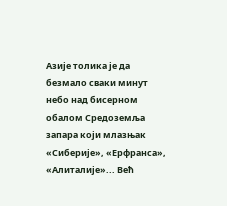Азије толика је да безмало сваки минут небо над бисерном обалом Средоземља запара који млазњак «Сиберије», «Ерфранса», «Алиталије»... Већ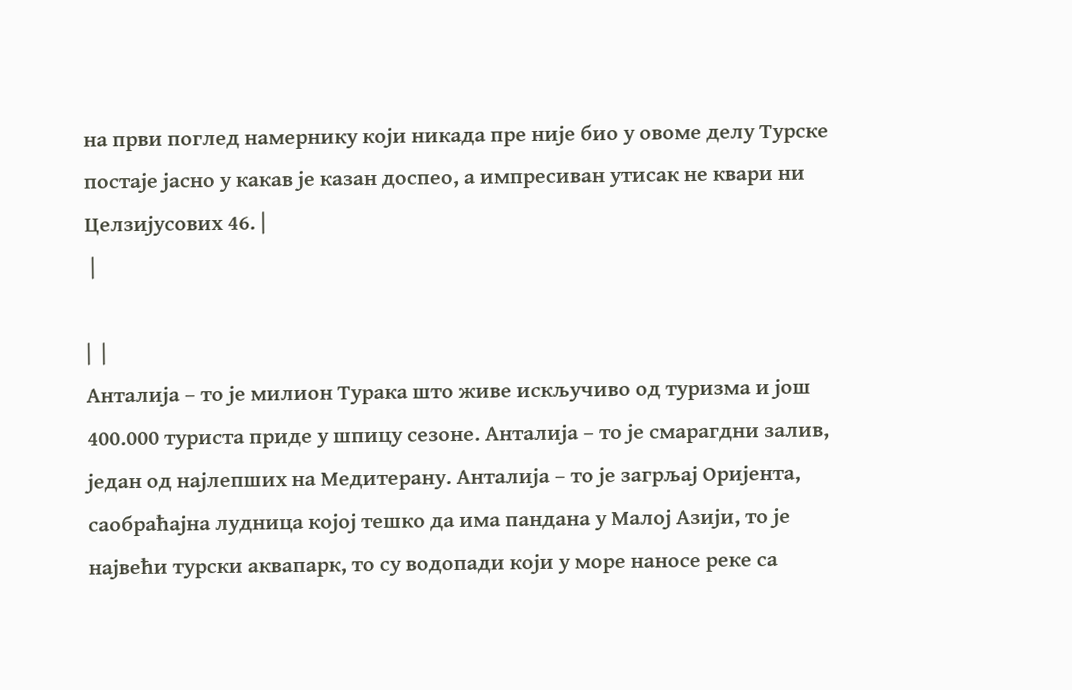на први поглед намернику који никада пре није био у овоме делу Турске постаје јасно у какав је казан доспео, а импресиван утисак не квари ни Целзијусових 46. |
 |

|  |
Анталија – то је милион Турака што живе искључиво од туризма и још 400.000 туриста приде у шпицу сезоне. Анталија – то је смарагдни залив, један од најлепших на Медитерану. Анталија – то је загрљај Оријента, саобраћајна лудница којој тешко да има пандана у Малој Азији, то је највећи турски аквапарк, то су водопади који у море наносе реке са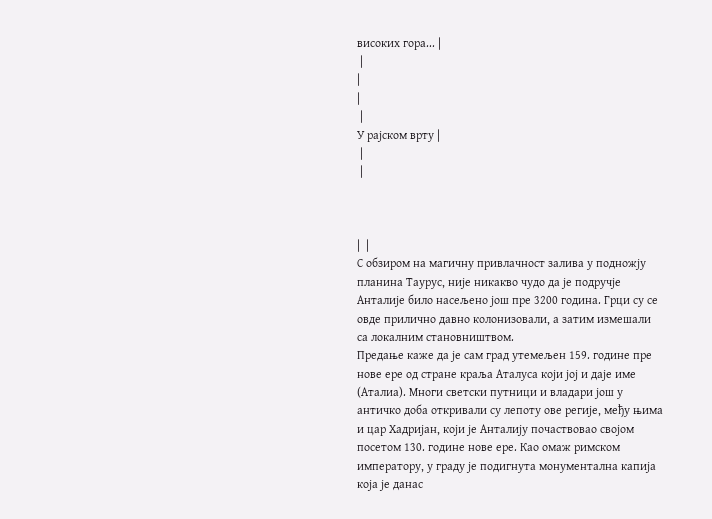високих гора... |
 |
|
|
 |
У рајском врту |
 |
 |



|  |
С обзиром на магичну привлачност залива у подножју планина Таурус, није никакво чудо да је подручје Анталије било насељено још пре 3200 година. Грци су се овде прилично давно колонизовали, а затим измешали са локалним становништвом.
Предање каже да је сам град утемељен 159. године пре нове ере од стране краља Аталуса који јој и даје име (Аталиа). Многи светски путници и владари још у античко доба откривали су лепоту ове регије, међу њима и цар Хадријан, који је Анталију почаствовао својом посетом 130. године нове ере. Као омаж римском императору, у граду је подигнута монументална капија која је данас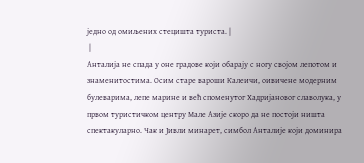једно од омиљених стецишта туриста. |
 |
Анталија не спада у оне градове који обарају с ногу својом лепотом и знаменитостима. Осим старе вароши Калеичи, оивичене модерним булеварима, лепе марине и већ споменутог Хадријановог славолука, у првом туристичком центру Мале Азије скоро да не постоји ништа спектакуларно. Чак и Јивли минарет, симбол Анталије који доминира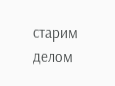старим делом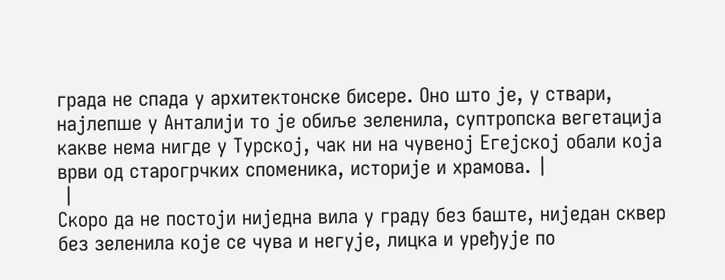града не спада у архитектонске бисере. Оно што је, у ствари, најлепше у Анталији то је обиље зеленила, суптропска вегетација какве нема нигде у Турској, чак ни на чувеној Егејској обали која врви од старогрчких споменика, историје и храмова. |
 |
Скоро да не постоји ниједна вила у граду без баште, ниједан сквер без зеленила које се чува и негује, лицка и уређује по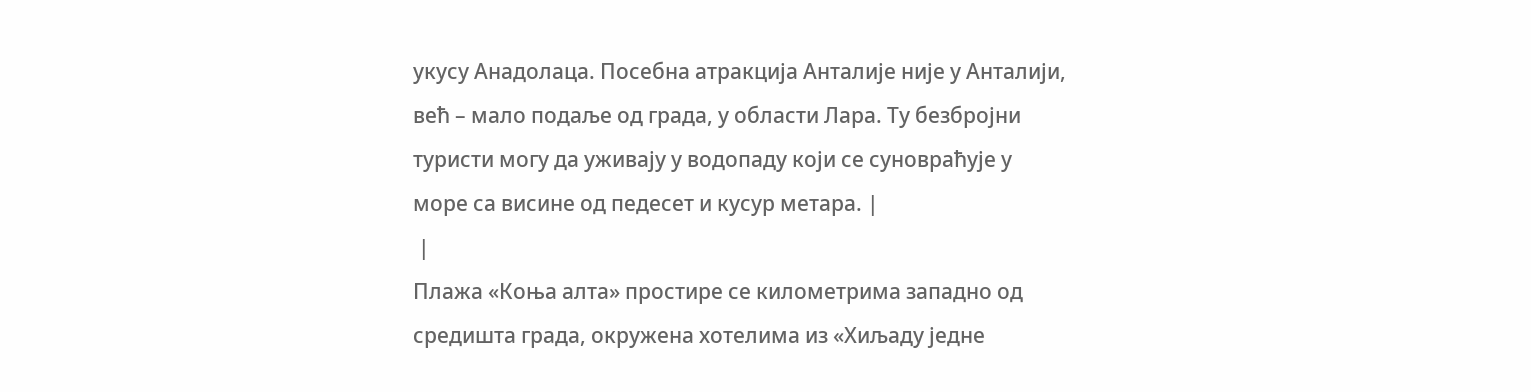укусу Анадолаца. Посебна атракција Анталије није у Анталији, већ – мало подаље од града, у области Лара. Ту безбројни туристи могу да уживају у водопаду који се суновраћује у море са висине од педесет и кусур метара. |
 |
Плажа «Коња алта» простире се километрима западно од средишта града, окружена хотелима из «Хиљаду једне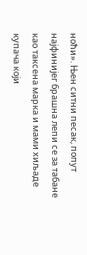ноћи». Њен ситни песак, попут најфинијег брашна лепи се за табане као таксена марка и мами хиљаде купача који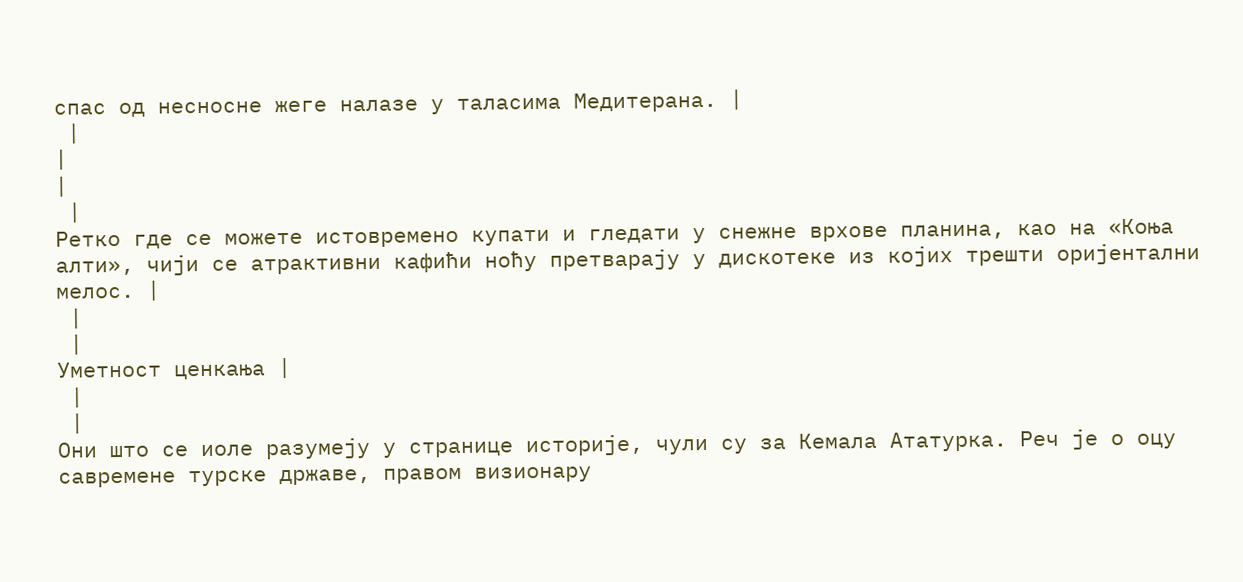спас од несносне жеге налазе у таласима Медитерана. |
 |
|
|
 |
Ретко где се можете истовремено купати и гледати у снежне врхове планина, као на «Коња алти», чији се атрактивни кафићи ноћу претварају у дискотеке из којих трешти оријентални мелос. |
 |
 |
Уметност ценкања |
 |
 |
Они што се иоле разумеју у странице историје, чули су за Кемала Ататурка. Реч је о оцу савремене турске државе, правом визионару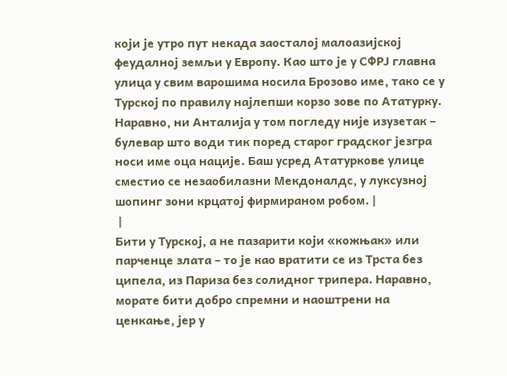који је утро пут некада заосталој малоазијској феудалној земљи у Европу. Као што је у СФРЈ главна улица у свим варошима носила Брозово име, тако се у Турској по правилу најлепши корзо зове по Ататурку. Наравно, ни Анталија у том погледу није изузетак – булевар што води тик поред старог градског језгра носи име оца нације. Баш усред Ататуркове улице сместио се незаобилазни Мекдоналдс, у луксузној шопинг зони крцатој фирмираном робом. |
 |
Бити у Турској, а не пазарити који «кожњак» или парченце злата – то је као вратити се из Трста без ципела, из Париза без солидног трипера. Наравно, морате бити добро спремни и наоштрени на ценкање, јер у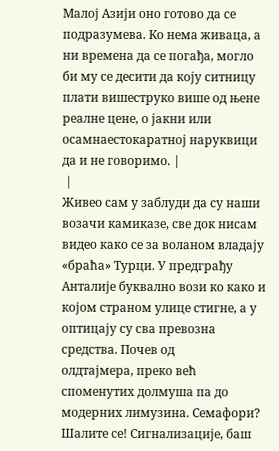Малој Азији оно готово да се подразумева. Ко нема живаца, а ни времена да се погађа, могло би му се десити да коју ситницу плати вишеструко више од њене реалне цене, о јакни или осамнаестокаратној наруквици да и не говоримо. |
 |
Живео сам у заблуди да су наши возачи камиказе, све док нисам видео како се за воланом владају «браћа» Турци. У предграђу Анталије буквално вози ко како и којом страном улице стигне, а у оптицају су сва превозна средства. Почев од
олдтајмера, преко већ споменутих долмуша па до модерних лимузина. Семафори? Шалите се! Сигнализације, баш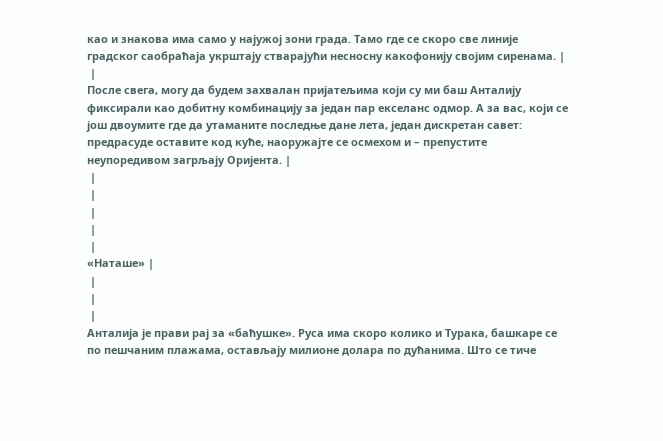као и знакова има само у најужој зони града. Тамо где се скоро све линије градског саобраћаја укрштају стварајући несносну какофонију својим сиренама. |
 |
После свега, могу да будем захвалан пријатељима који су ми баш Анталију фиксирали као добитну комбинацију за један пар екселанс одмор. А за вас, који се још двоумите где да утаманите последње дане лета, један дискретан савет:
предрасуде оставите код куће, наоружајте се осмехом и – препустите неупоредивом загрљају Оријента. |
 |
 |
 |
 |
 |
«Наташе» |
 |
 |
 |
Анталија је прави рај за «баћушке». Руса има скоро колико и Турака, башкаре се по пешчаним плажама, остављају милионе долара по дућанима. Што се тиче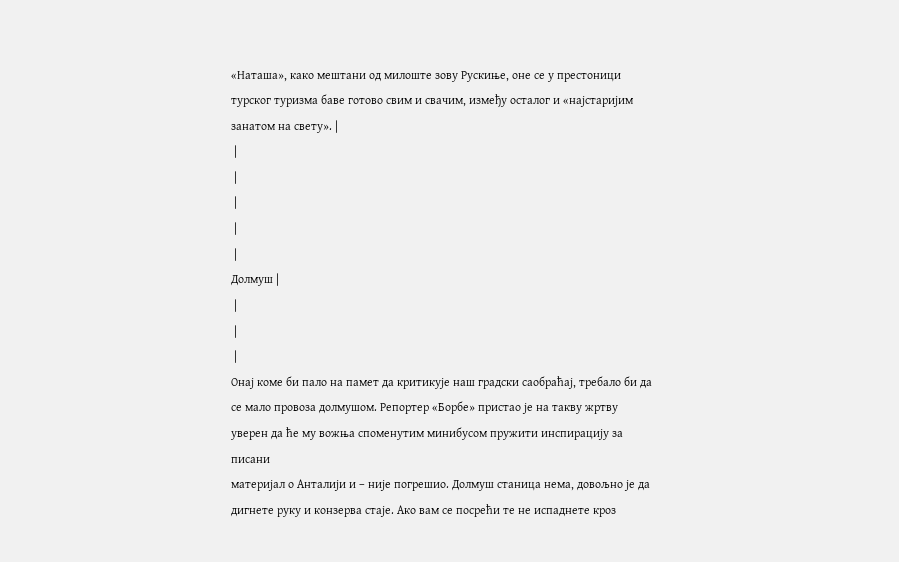«Наташа», како мештани од милоште зову Рускиње, оне се у престоници турског туризма баве готово свим и свачим, између осталог и «најстаријим занатом на свету». |
 |
 |
 |
 |
 |
Долмуш |
 |
 |
 |
Онај коме би пало на памет да критикује наш градски саобраћај, требало би да се мало провоза долмушом. Репортер «Борбе» пристао је на такву жртву уверен да ће му вожња споменутим минибусом пружити инспирацију за писани
материјал о Анталији и – није погрешио. Долмуш станица нема, довољно је да дигнете руку и конзерва стаје. Ако вам се посрећи те не испаднете кроз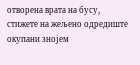отворена врата на бусу, стижете на жељено одредиште окупани знојем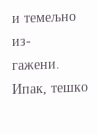и темељно из-
гажени. Ипак, тешко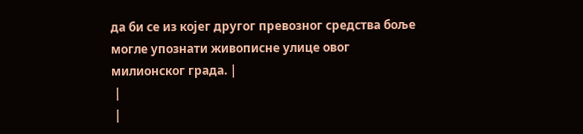да би се из којег другог превозног средства боље могле упознати живописне улице овог милионског града. |
 |
 |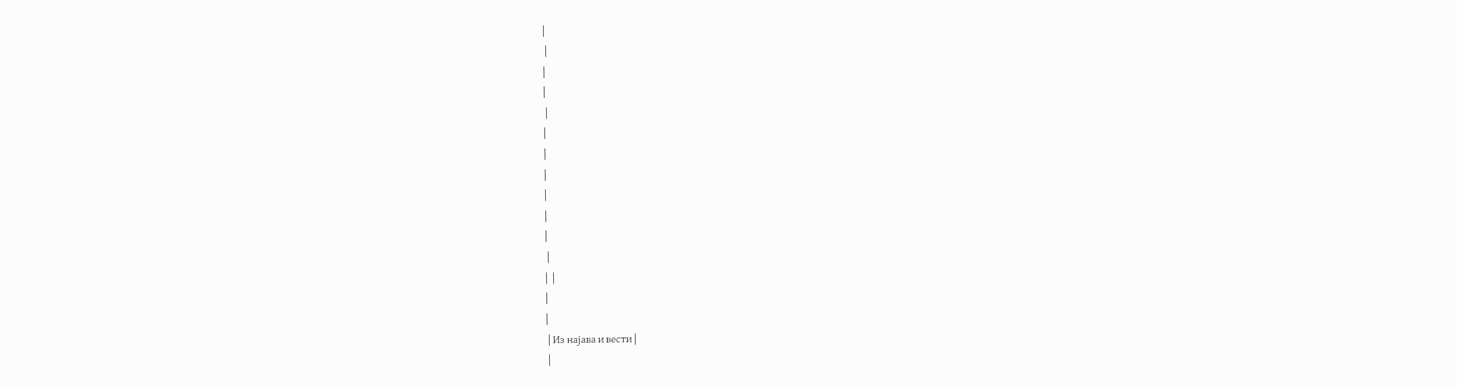|
 |
|
|
 |
|
|
|
|
|
|
 |
|  |
|
|
 | Из најава и вести |
 |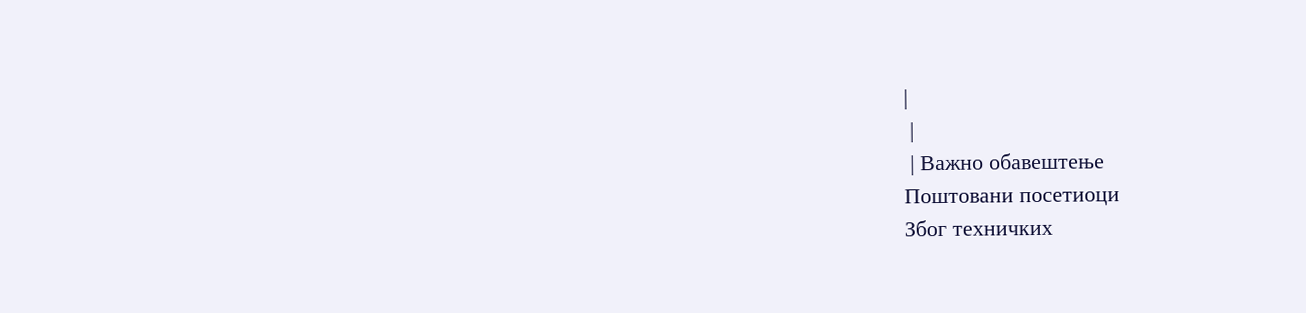|
 |
 | Важно обавештење
Поштовани посетиоци
Због техничких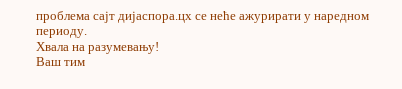проблема сајт дијаспора.цх се неће ажурирати у наредном периоду.
Хвала на разумевању!
Ваш тим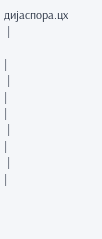дијаспора.цх
 |

|
 |
|
|
 |
|
 |
|